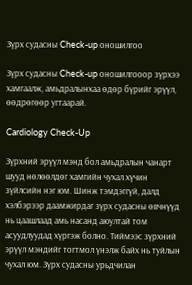Зүрх судасны Check-up оношилгоо

Зүрх судасны Check-up оношилгооор зүрхээ хамгаалж, амьдралынхаа өдөр бүрийг эрүүл, өөдрөгөөр угтаарай.

Cardiology Check-Up

Зүрхний эрүүл мэнд бол амьдралын чанарт шууд нөлөөлдөг хамгийн чухал хүчин зүйлсийн нэг юм. Шинж тэмдэггүй, далд хэлбэрээр даамжирдаг зүрх судасны өвчнүүд нь цаашлаад амь насанд аюултай том асуудлуудад хүргэж болно. Тиймээс зүрхний эрүүл мэндийг тогтмол үнэлж байх нь туйлын чухал юм. Зүрх судасны урьдчилан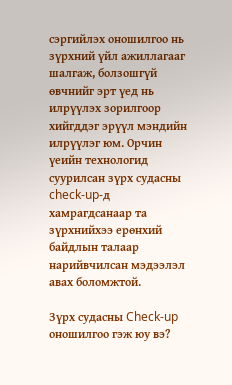сэргийлэх оношилгоо нь зүрхний үйл ажиллагааг шалгаж, болзошгүй өвчнийг эрт үед нь илрүүлэх зорилгоор хийгддэг эрүүл мэндийн илрүүлэг юм. Орчин үеийн технологид суурилсан зүрх судасны check-up-д хамрагдсанаар та зүрхнийхээ ерөнхий байдлын талаар нарийвчилсан мэдээлэл авах боломжтой.

Зүрх судасны Check-up оношилгоо гэж юу вэ?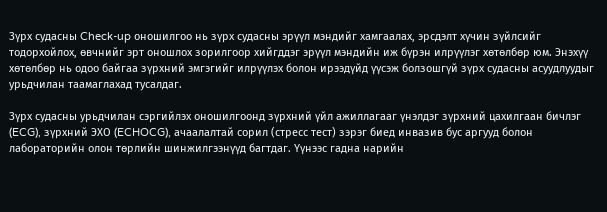Зүрх судасны Check-up оношилгоо нь зүрх судасны эрүүл мэндийг хамгаалах, эрсдэлт хүчин зүйлсийг тодорхойлох, өвчнийг эрт оношлох зорилгоор хийгддэг эрүүл мэндийн иж бүрэн илрүүлэг хөтөлбөр юм. Энэхүү хөтөлбөр нь одоо байгаа зүрхний эмгэгийг илрүүлэх болон ирээдүйд үүсэж болзошгүй зүрх судасны асуудлуудыг урьдчилан таамаглахад тусалдаг.

Зүрх судасны урьдчилан сэргийлэх оношилгоонд зүрхний үйл ажиллагааг үнэлдэг зүрхний цахилгаан бичлэг (ECG), зүрхний ЭХО (ECHOCG), ачаалалтай сорил (стресс тест) зэрэг биед инвазив бус аргууд болон лабораторийн олон төрлийн шинжилгээнүүд багтдаг. Үүнээс гадна нарийн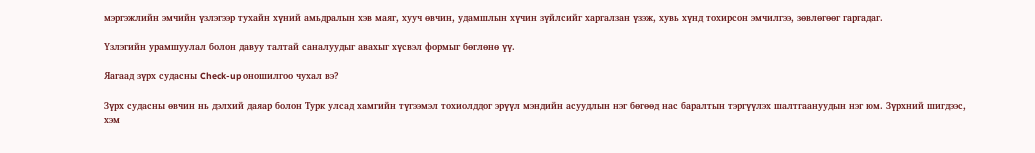мэргэжлийн эмчийн үзлэгээр тухайн хүний амьдралын хэв маяг, хууч өвчин, удамшлын хүчин зүйлсийг харгалзан үзэж, хувь хүнд тохирсон эмчилгээ, зөвлөгөөг гаргадаг.

Үзлэгийн урамшуулал болон давуу талтай саналуудыг авахыг хүсвэл формыг бөглөнө үү.

Яагаад зүрх судасны Check-up оношилгоо чухал вэ?

Зүрх судасны өвчин нь дэлхий даяар болон Турк улсад хамгийн түгээмэл тохиолддог эрүүл мэндийн асуудлын нэг бөгөөд нас баралтын тэргүүлэх шалтгаануудын нэг юм. Зүрхний шигдээс, хэм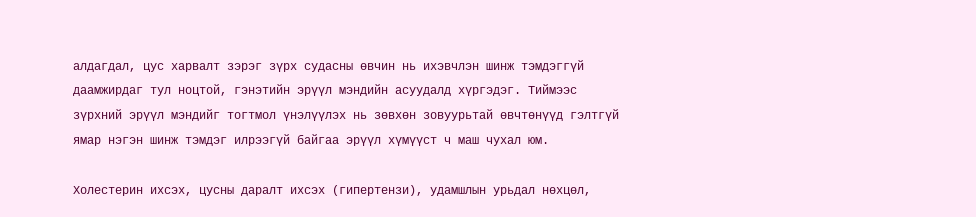алдагдал, цус харвалт зэрэг зүрх судасны өвчин нь ихэвчлэн шинж тэмдэггүй даамжирдаг тул ноцтой, гэнэтийн эрүүл мэндийн асуудалд хүргэдэг. Тиймээс зүрхний эрүүл мэндийг тогтмол үнэлүүлэх нь зөвхөн зовуурьтай өвчтөнүүд гэлтгүй ямар нэгэн шинж тэмдэг илрээгүй байгаа эрүүл хүмүүст ч маш чухал юм.

Холестерин ихсэх, цусны даралт ихсэх (гипертензи), удамшлын урьдал нөхцөл,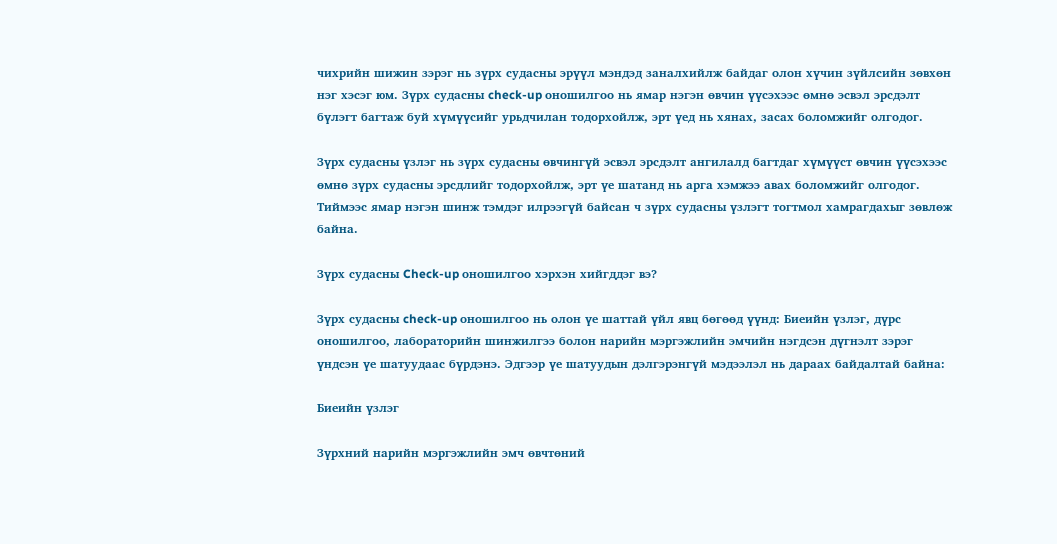чихрийн шижин зэрэг нь зүрх судасны эрүүл мэндэд заналхийлж байдаг олон хүчин зүйлсийн зөвхөн нэг хэсэг юм. Зүрх судасны check-up оношилгоо нь ямар нэгэн өвчин үүсэхээс өмнө эсвэл эрсдэлт бүлэгт багтаж буй хүмүүсийг урьдчилан тодорхойлж, эрт үед нь хянах, засах боломжийг олгодог.

Зүрх судасны үзлэг нь зүрх судасны өвчингүй эсвэл эрсдэлт ангилалд багтдаг хүмүүст өвчин үүсэхээс өмнө зүрх судасны эрсдлийг тодорхойлж, эрт үе шатанд нь арга хэмжээ авах боломжийг олгодог. Тиймээс ямар нэгэн шинж тэмдэг илрээгүй байсан ч зүрх судасны үзлэгт тогтмол хамрагдахыг зөвлөж байна.

Зүрх судасны Check-up оношилгоо хэрхэн хийгддэг вэ?

Зүрх судасны check-up оношилгоо нь олон үе шаттай үйл явц бөгөөд үүнд: Биеийн үзлэг, дүрс оношилгоо, лабораторийн шинжилгээ болон нарийн мэргэжлийн эмчийн нэгдсэн дүгнэлт зэрэг үндсэн үе шатуудаас бүрдэнэ. Эдгээр үе шатуудын дэлгэрэнгүй мэдээлэл нь дараах байдалтай байна:

Биеийн үзлэг

Зүрхний нарийн мэргэжлийн эмч өвчтөний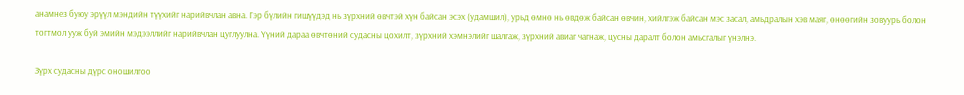анамнез буюу эрүүл мэндийн түүхийг нарийвчлан авна. Гэр бүлийн гишүүдэд нь зүрхний өвчтэй хүн байсан эсэх (удамшил), урьд өмнө нь өвдөж байсан өвчин, хийлгэж байсан мэс засал, амьдралын хэв маяг, өнөөгийн зовуурь болон тогтмол ууж буй эмийн мэдээллийг нарийвчлан цуглуулна. Үүний дараа өвчтөний судасны цохилт, зүрхний хэмнэлийг шалгаж, зүрхний авиаг чагнаж, цусны даралт болон амьсгалыг үнэлнэ.

Зүрх судасны дүрс оношилгоо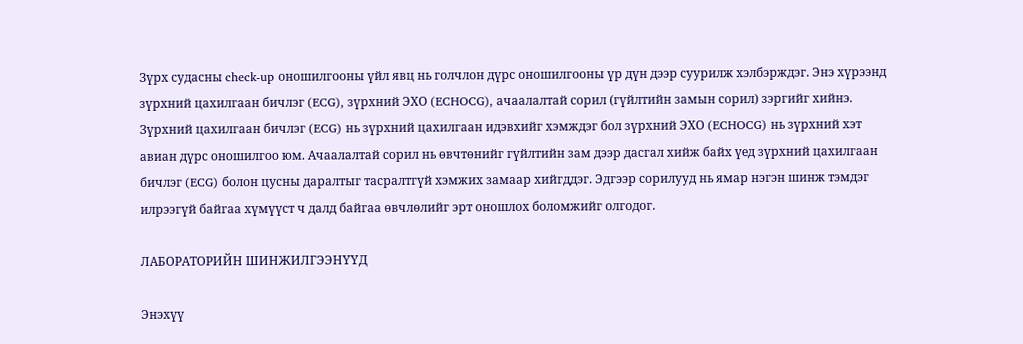Зүрх судасны check-up оношилгооны үйл явц нь голчлон дүрс оношилгооны үр дүн дээр суурилж хэлбэрждэг. Энэ хүрээнд зүрхний цахилгаан бичлэг (ECG), зүрхний ЭХО (ECHOCG), ачаалалтай сорил (гүйлтийн замын сорил) зэргийг хийнэ. Зүрхний цахилгаан бичлэг (ECG) нь зүрхний цахилгаан идэвхийг хэмждэг бол зүрхний ЭХО (ECHOCG) нь зүрхний хэт авиан дүрс оношилгоо юм. Ачаалалтай сорил нь өвчтөнийг гүйлтийн зам дээр дасгал хийж байх үед зүрхний цахилгаан бичлэг (ECG) болон цусны даралтыг тасралтгүй хэмжих замаар хийгддэг. Эдгээр сорилууд нь ямар нэгэн шинж тэмдэг илрээгүй байгаа хүмүүст ч далд байгаа өвчлөлийг эрт оношлох боломжийг олгодог.

ЛАБОРАТОРИЙН ШИНЖИЛГЭЭНҮҮД

Энэхүү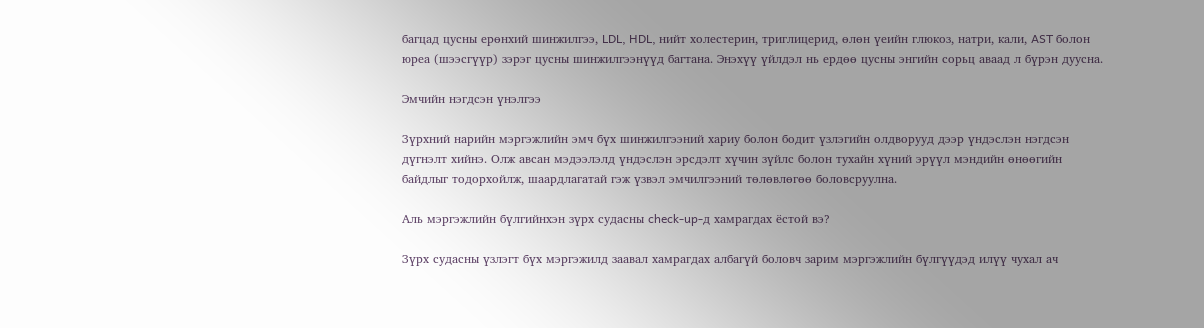багцад цусны ерөнхий шинжилгээ, LDL, HDL, нийт холестерин, триглицерид, өлөн үеийн глюкоз, натри, кали, AST болон юреа (шээсгүүр) зэрэг цусны шинжилгээнүүд багтана. Энэхүү үйлдэл нь ердөө цусны энгийн сорьц аваад л бүрэн дуусна.

Эмчийн нэгдсэн үнэлгээ

Зүрхний нарийн мэргэжлийн эмч бүх шинжилгээний хариу болон бодит үзлэгийн олдворууд дээр үндэслэн нэгдсэн дүгнэлт хийнэ. Олж авсан мэдээлэлд үндэслэн эрсдэлт хүчин зүйлс болон тухайн хүний эрүүл мэндийн өнөөгийн байдлыг тодорхойлж, шаардлагатай гэж үзвэл эмчилгээний төлөвлөгөө боловсруулна.

Аль мэргэжлийн бүлгийнхэн зүрх судасны check-up-д хамрагдах ёстой вэ?

Зүрх судасны үзлэгт бүх мэргэжилд заавал хамрагдах албагүй боловч зарим мэргэжлийн бүлгүүдэд илүү чухал ач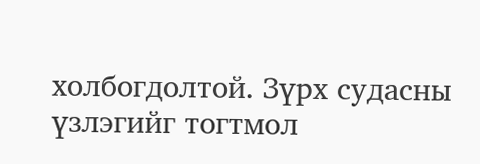холбогдолтой. Зүрх судасны үзлэгийг тогтмол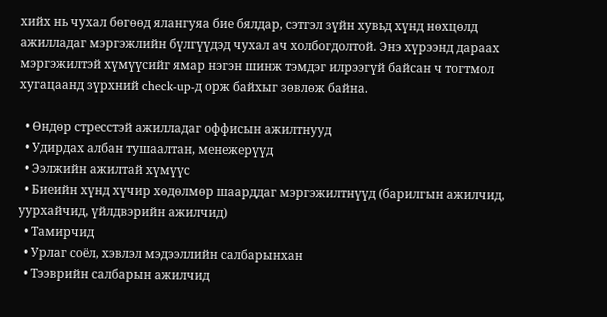хийх нь чухал бөгөөд ялангуяа бие бялдар, сэтгэл зүйн хувьд хүнд нөхцөлд ажилладаг мэргэжлийн бүлгүүдэд чухал ач холбогдолтой. Энэ хүрээнд дараах мэргэжилтэй хүмүүсийг ямар нэгэн шинж тэмдэг илрээгүй байсан ч тогтмол хугацаанд зүрхний check-up-д орж байхыг зөвлөж байна.

  • Өндөр стресстэй ажилладаг оффисын ажилтнууд
  • Удирдах албан тушаалтан, менежерүүд
  • Ээлжийн ажилтай хүмүүс
  • Биеийн хүнд хүчир хөдөлмөр шаарддаг мэргэжилтнүүд (барилгын ажилчид, уурхайчид, үйлдвэрийн ажилчид)
  • Тамирчид
  • Урлаг соёл, хэвлэл мэдээллийн салбарынхан
  • Тээврийн салбарын ажилчид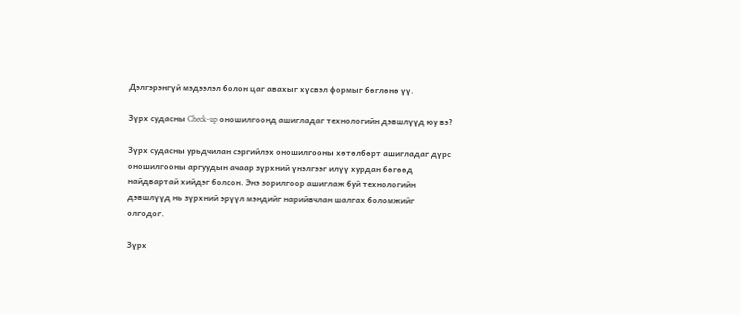Дэлгэрэнгүй мэдээлэл болон цаг авахыг хүсвэл формыг бөглөнө үү.

Зүрх судасны Check-up оношилгоонд ашигладаг технологийн дэвшлүүд юу вэ?

Зүрх судасны урьдчилан сэргийлэх оношилгооны хөтөлбөрт ашигладаг дүрс оношилгооны аргуудын ачаар зүрхний үнэлгээг илүү хурдан бөгөөд найдвартай хийдэг болсон. Энэ зорилгоор ашиглаж буй технологийн дэвшлүүд нь зүрхний эрүүл мэндийг нарийвчлан шалгах боломжийг олгодог.

Зүрх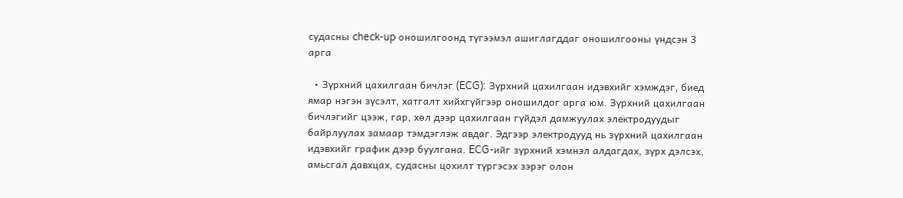судасны check-up оношилгоонд түгээмэл ашиглагддаг оношилгооны үндсэн 3 арга

  • Зүрхний цахилгаан бичлэг (ECG): Зүрхний цахилгаан идэвхийг хэмждэг, биед ямар нэгэн зүсэлт, хатгалт хийхгүйгээр оношилдог арга юм. Зүрхний цахилгаан бичлэгийг цээж, гар, хөл дээр цахилгаан гүйдэл дамжуулах электродуудыг байрлуулах замаар тэмдэглэж авдаг. Эдгээр электродууд нь зүрхний цахилгаан идэвхийг график дээр буулгана. ECG-ийг зүрхний хэмнэл алдагдах, зүрх дэлсэх, амьсгал давхцах, судасны цохилт түргэсэх зэрэг олон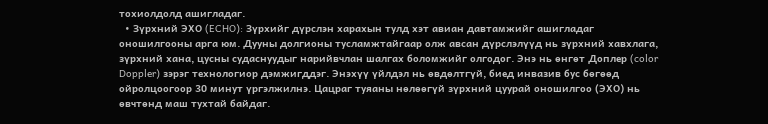тохиолдолд ашигладаг.
  • Зүрхний ЭХО (ECHO): Зүрхийг дүрслэн харахын тулд хэт авиан давтамжийг ашигладаг оношилгооны арга юм. Дууны долгионы тусламжтайгаар олж авсан дүрслэлүүд нь зүрхний хавхлага, зүрхний хана, цусны судаснуудыг нарийвчлан шалгах боломжийг олгодог. Энэ нь өнгөт Доплер (color Doppler) зэрэг технологиор дэмжигддэг. Энэхүү үйлдэл нь өвдөлтгүй, биед инвазив бус бөгөөд ойролцоогоор 30 минут үргэлжилнэ. Цацраг туяаны нөлөөгүй зүрхний цуурай оношилгоо (ЭХО) нь өвчтөнд маш тухтай байдаг.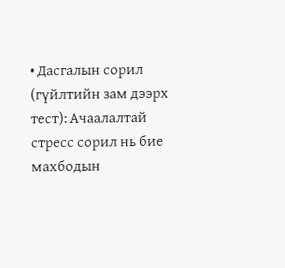• Дасгалын сорил (гүйлтийн зам дээрх тест): Ачаалалтай стресс сорил нь бие махбодын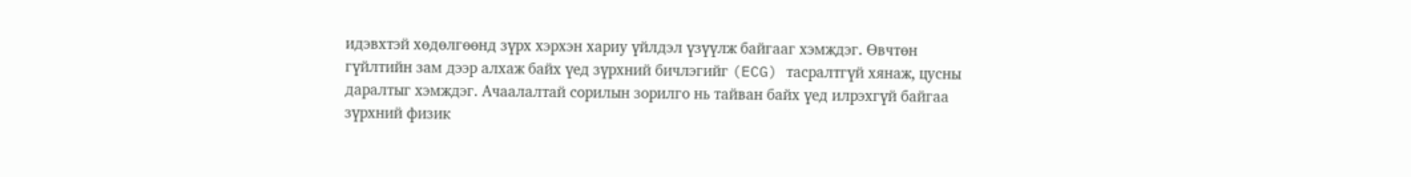идэвхтэй хөдөлгөөнд зүрх хэрхэн хариу үйлдэл үзүүлж байгааг хэмждэг. Өвчтөн гүйлтийн зам дээр алхаж байх үед зүрхний бичлэгийг (ECG) тасралтгүй хянаж, цусны даралтыг хэмждэг. Ачаалалтай сорилын зорилго нь тайван байх үед илрэхгүй байгаа зүрхний физик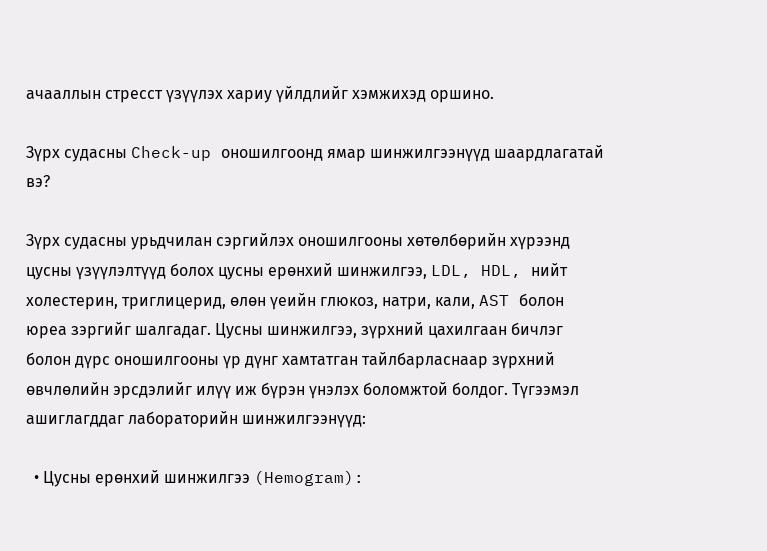ачааллын стресст үзүүлэх хариу үйлдлийг хэмжихэд оршино.

Зүрх судасны Check-up оношилгоонд ямар шинжилгээнүүд шаардлагатай вэ?

Зүрх судасны урьдчилан сэргийлэх оношилгооны хөтөлбөрийн хүрээнд цусны үзүүлэлтүүд болох цусны ерөнхий шинжилгээ, LDL, HDL, нийт холестерин, триглицерид, өлөн үеийн глюкоз, натри, кали, AST болон юреа зэргийг шалгадаг. Цусны шинжилгээ, зүрхний цахилгаан бичлэг болон дүрс оношилгооны үр дүнг хамтатган тайлбарласнаар зүрхний өвчлөлийн эрсдэлийг илүү иж бүрэн үнэлэх боломжтой болдог. Түгээмэл ашиглагддаг лабораторийн шинжилгээнүүд:

  • Цусны ерөнхий шинжилгээ (Hemogram):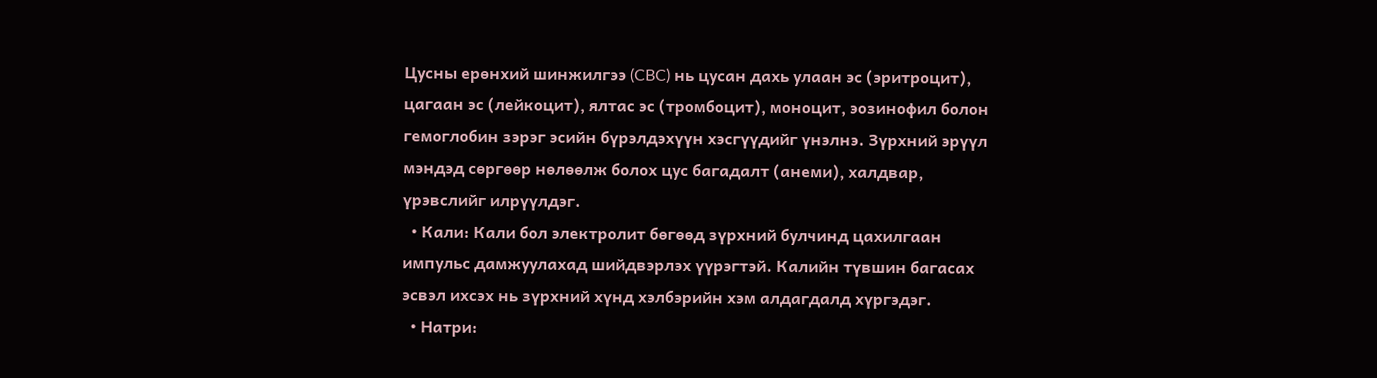Цусны ерөнхий шинжилгээ (CBC) нь цусан дахь улаан эс (эритроцит), цагаан эс (лейкоцит), ялтас эс (тромбоцит), моноцит, эозинофил болон гемоглобин зэрэг эсийн бүрэлдэхүүн хэсгүүдийг үнэлнэ. Зүрхний эрүүл мэндэд сөргөөр нөлөөлж болох цус багадалт (анеми), халдвар, үрэвслийг илрүүлдэг.
  • Кали: Кали бол электролит бөгөөд зүрхний булчинд цахилгаан импульс дамжуулахад шийдвэрлэх үүрэгтэй. Калийн түвшин багасах эсвэл ихсэх нь зүрхний хүнд хэлбэрийн хэм алдагдалд хүргэдэг.
  • Натри: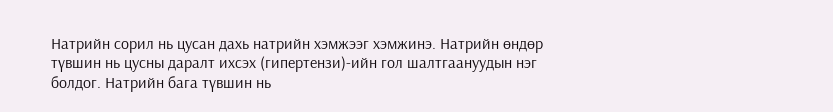Натрийн сорил нь цусан дахь натрийн хэмжээг хэмжинэ. Натрийн өндөр түвшин нь цусны даралт ихсэх (гипертензи)-ийн гол шалтгаануудын нэг болдог. Натрийн бага түвшин нь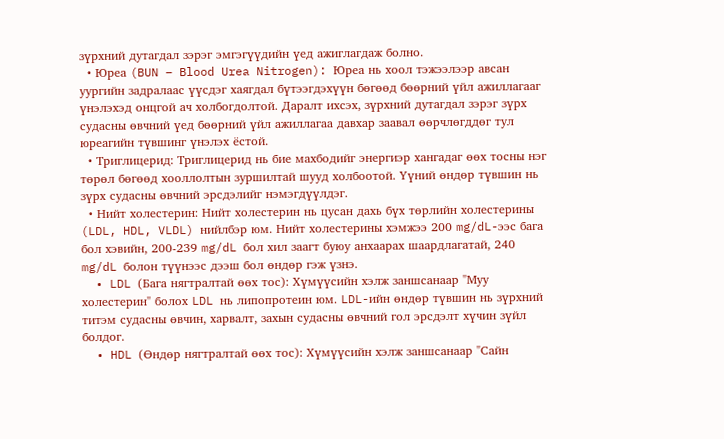зүрхний дутагдал зэрэг эмгэгүүдийн үед ажиглагдаж болно.
  • Юреа (BUN – Blood Urea Nitrogen): Юреа нь хоол тэжээлээр авсан уургийн задралаас үүсдэг хаягдал бүтээгдэхүүн бөгөөд бөөрний үйл ажиллагааг үнэлэхэд онцгой ач холбогдолтой. Даралт ихсэх, зүрхний дутагдал зэрэг зүрх судасны өвчний үед бөөрний үйл ажиллагаа давхар заавал өөрчлөгддөг тул юреагийн түвшинг үнэлэх ёстой.
  • Триглицерид: Триглицерид нь бие махбодийг энергиэр хангадаг өөх тосны нэг төрөл бөгөөд хооллолтын зуршилтай шууд холбоотой. Үүний өндөр түвшин нь зүрх судасны өвчний эрсдэлийг нэмэгдүүлдэг.
  • Нийт холестерин: Нийт холестерин нь цусан дахь бүх төрлийн холестерины (LDL, HDL, VLDL) нийлбэр юм. Нийт холестерины хэмжээ 200 mg/dL-ээс бага бол хэвийн, 200-239 mg/dL бол хил заагт буюу анхаарах шаардлагатай, 240 mg/dL болон түүнээс дээш бол өндөр гэж үзнэ.
  • LDL (Бага нягтралтай өөх тос): Хүмүүсийн хэлж заншсанаар "Муу холестерин" болох LDL нь липопротеин юм. LDL-ийн өндөр түвшин нь зүрхний титэм судасны өвчин, харвалт, захын судасны өвчний гол эрсдэлт хүчин зүйл болдог.
  • HDL (Өндөр нягтралтай өөх тос): Хүмүүсийн хэлж заншсанаар "Сайн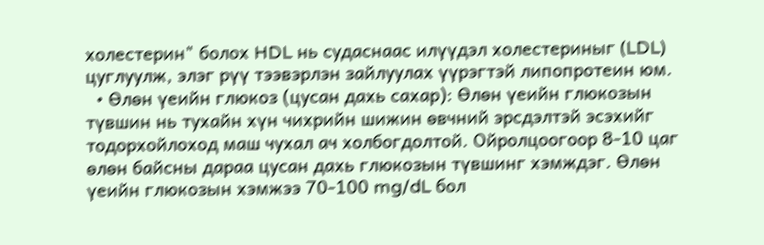холестерин" болох HDL нь судаснаас илүүдэл холестериныг (LDL) цуглуулж, элэг рүү тээвэрлэн зайлуулах үүрэгтэй липопротеин юм.
  • Өлөн үеийн глюкоз (цусан дахь сахар): Өлөн үеийн глюкозын түвшин нь тухайн хүн чихрийн шижин өвчний эрсдэлтэй эсэхийг тодорхойлоход маш чухал ач холбогдолтой. Ойролцоогоор 8-10 цаг өлөн байсны дараа цусан дахь глюкозын түвшинг хэмждэг. Өлөн үеийн глюкозын хэмжээ 70-100 mg/dL бол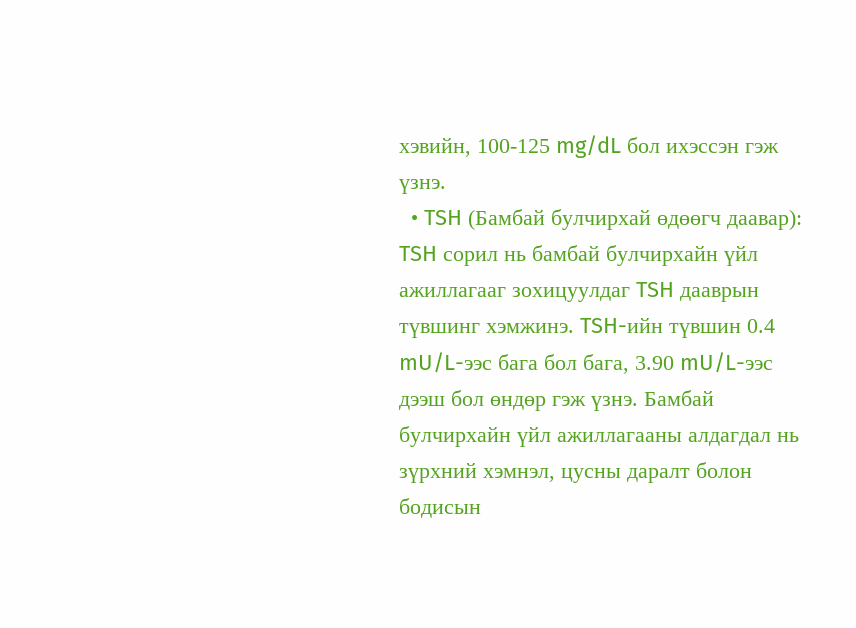хэвийн, 100-125 mg/dL бол ихэссэн гэж үзнэ.
  • TSH (Бамбай булчирхай өдөөгч даавар): TSH сорил нь бамбай булчирхайн үйл ажиллагааг зохицуулдаг TSH дааврын түвшинг хэмжинэ. TSH-ийн түвшин 0.4 mU/L-ээс бага бол бага, 3.90 mU/L-ээс дээш бол өндөр гэж үзнэ. Бамбай булчирхайн үйл ажиллагааны алдагдал нь зүрхний хэмнэл, цусны даралт болон бодисын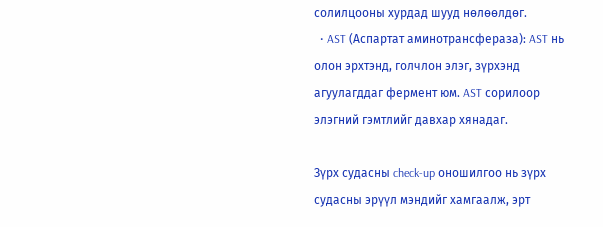солилцооны хурдад шууд нөлөөлдөг.
  • AST (Аспартат аминотрансфераза): AST нь олон эрхтэнд, голчлон элэг, зүрхэнд агуулагддаг фермент юм. AST сорилоор элэгний гэмтлийг давхар хянадаг.

Зүрх судасны check-up оношилгоо нь зүрх судасны эрүүл мэндийг хамгаалж, эрт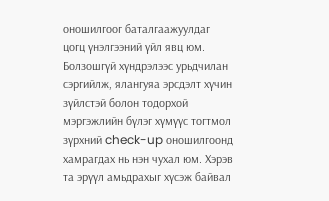оношилгоог баталгаажуулдаг цогц үнэлгээний үйл явц юм. Болзошгүй хүндрэлээс урьдчилан сэргийлж, ялангуяа эрсдэлт хүчин зүйлстэй болон тодорхой мэргэжлийн бүлэг хүмүүс тогтмол зүрхний check-up оношилгоонд хамрагдах нь нэн чухал юм. Хэрэв та эрүүл амьдрахыг хүсэж байвал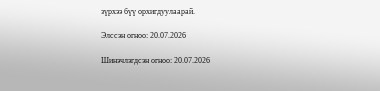зүрхээ бүү орхигдуулаарай.

Элссэн огноо: 20.07.2026

Шинэчлэгдсэн огноо: 20.07.2026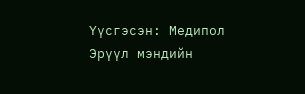Үүсгэсэн: Медипол Эрүүл мэндийн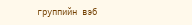группийн вэб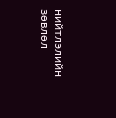нийтлэлийн зөвлөл